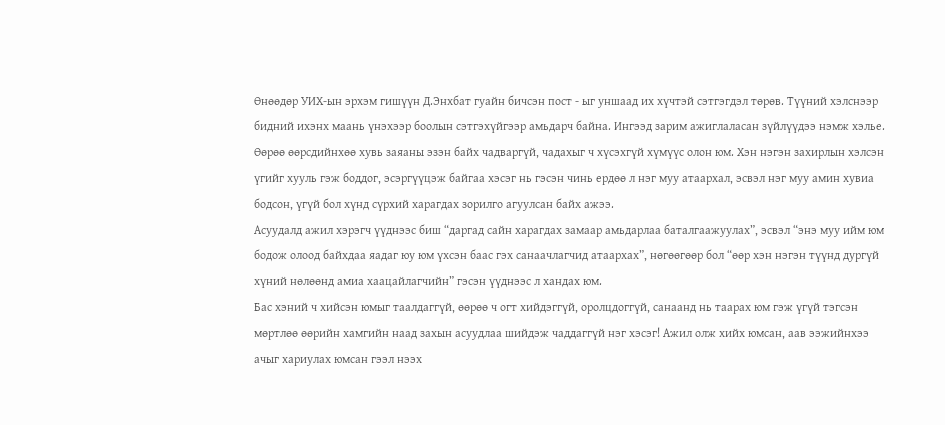Өнөөдөр УИХ-ын эрхэм гишүүн Д.Энхбат гуайн бичсэн пост - ыг уншаад их хүчтэй сэтгэгдэл төрөв. Түүний хэлснээр бидний ихэнх маань үнэхээр боолын сэтгэхүйгээр амьдарч байна. Ингээд зарим ажиглаласан зүйлүүдээ нэмж хэлье.
Өөрөө өөрсдийнхөө хувь заяаны эзэн байх чадваргүй, чадахыг ч хүсэхгүй хүмүүс олон юм. Хэн нэгэн захирлын хэлсэн үгийг хууль гэж боддог, эсэргүүцэж байгаа хэсэг нь гэсэн чинь ердөө л нэг муу атаархал, эсвэл нэг муу амин хувиа бодсон, үгүй бол хүнд сүрхий харагдах зорилго агуулсан байх ажээ.
Асуудалд ажил хэрэгч үүднээс биш “даргад сайн харагдах замаар амьдарлаа баталгаажуулах”, эсвэл “энэ муу ийм юм бодож олоод байхдаа яадаг юу юм үхсэн баас гэх санаачлагчид атаархах”, нөгөөгөөр бол “өөр хэн нэгэн түүнд дургүй хүний нөлөөнд амиа хаацайлагчийн” гэсэн үүднээс л хандах юм.
Бас хэний ч хийсэн юмыг таалдаггүй, өөрөө ч огт хийдэггүй, оролцдоггүй, санаанд нь таарах юм гэж үгүй тэгсэн мөртлөө өөрийн хамгийн наад захын асуудлаа шийдэж чаддаггүй нэг хэсэг! Ажил олж хийх юмсан, аав ээжийнхээ ачыг хариулах юмсан гээл нээх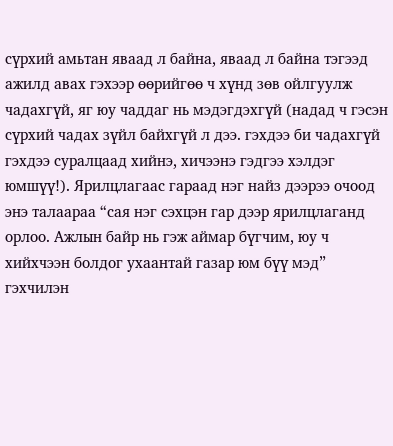сүрхий амьтан яваад л байна, яваад л байна тэгээд ажилд авах гэхээр өөрийгөө ч хүнд зөв ойлгуулж чадахгүй, яг юу чаддаг нь мэдэгдэхгүй (надад ч гэсэн сүрхий чадах зүйл байхгүй л дээ. гэхдээ би чадахгүй гэхдээ суралцаад хийнэ, хичээнэ гэдгээ хэлдэг юмшүү!). Ярилцлагаас гараад нэг найз дээрээ очоод энэ талаараа “сая нэг сэхцэн гар дээр ярилцлаганд орлоо. Ажлын байр нь гэж аймар бүгчим, юу ч хийхчээн болдог ухаантай газар юм бүү мэд” гэхчилэн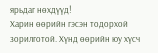ярьдаг нөхдүүд!
Харин өөрийн гэсэн тодорхой зорилготой. Хүнд өөрийн юу хүсч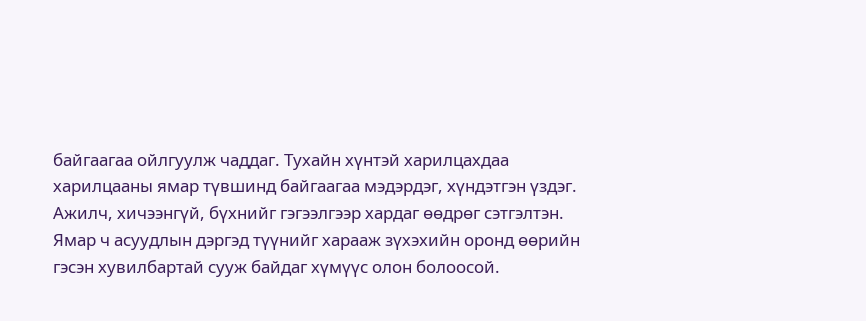байгаагаа ойлгуулж чаддаг. Тухайн хүнтэй харилцахдаа харилцааны ямар түвшинд байгаагаа мэдэрдэг, хүндэтгэн үздэг. Ажилч, хичээнгүй, бүхнийг гэгээлгээр хардаг өөдрөг сэтгэлтэн. Ямар ч асуудлын дэргэд түүнийг харааж зүхэхийн оронд өөрийн гэсэн хувилбартай сууж байдаг хүмүүс олон болоосой.